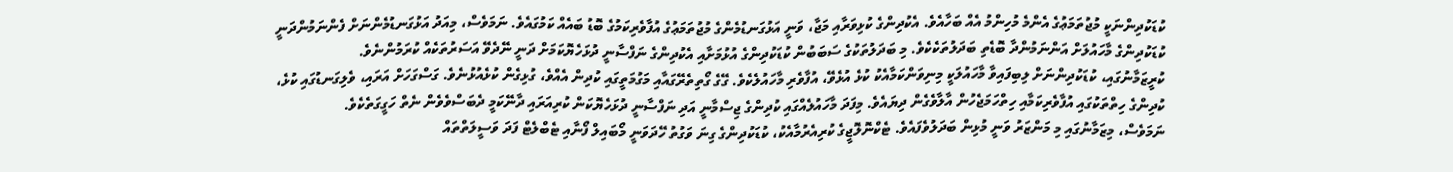ކުޑަކުދިންނަކީ މުޖުތަމަޢުގެ އެންމެ މުހިންމު އެއް ބަހާއެވެ. އެކުދިންގެ ކުޅިވަރާއި މަޖާ، ވަނީ އަޅުގަނޑުމެންގެ މުޖުތަމަޢުގެ އުފާވެރިކަމުގެ ބޮޑު ބައެއް ކަމުގައެވެ. ނަމަވެސް، މިއަދު އަޅުގަނޑުމެންނަށް ފެންނަމުންދަނީ ކުޑަކުދިންގެ މާހައުލަށް އަންނަމުންދާ ބޮޑެތި ބަދަލުތަކެކެވެ. މި ބަދަލުތަކުގެ ސަބަބުން ކުޑަކުދިންގެ އުޅުމަށާއި އެކުދިންގެ ނަފްސާނީ ދުޅަހެޔޮކަމަށް ދަނީ ނޭދެވޭ އަސަރުތަކެއް ކުރަމުންނެވެ.
ކުރީޒަމާނުގައި، ކުޑަކުދިންނަށް ލިބިފައިވާ މާހައުލަކީ މިނިވަންކަމާއެކު ކުޅެ އުޅެވޭ، އުފާވެރި މާހައުލެކެވެ. ގޭގެ ގޯތިތެރޭގައާއި މަގުމަތީގައި ކުދިން އެއްވެ، ގުޅިގެން ކުޅެއުޅުނެވެ. ގަސްގަހަށް އަރައި، ވެލިގަނޑުގައި ކުޅެ، ކުދިންގެ ހިތްތަކުގައި އުފާވެރިކަމާއި ހިތްހަމަޖެހުން އާލާވެގެން ދިޔައެވެ. މިފަދަ މާހައުލެއްގައި ކުދިންގެ ޖިސްމާނީ އަދި ނަފްސާނީ ދުޅަހެޔޮކަން ކުރިއަރައި ދާނޭކަމީ ދެބަސްވެވެން ނެތް ހަގީގަތެކެވެ.
ނަމަވެސް، މިޒަމާނުގައި މި މަންޒަރު ވަނީ މުޅިން ބަދަލުވެފައެވެ. ޓެކްނޮލޮޖީގެ ކުރިއެރުމާއެކު، ކުޑަކުދިންގެ ގިނަ ވަގުތު ހޭދަވަނީ މޯބައިލް ފޯނާއި ޓެބްލެޓް ފަދަ ވަސީލަތްތައް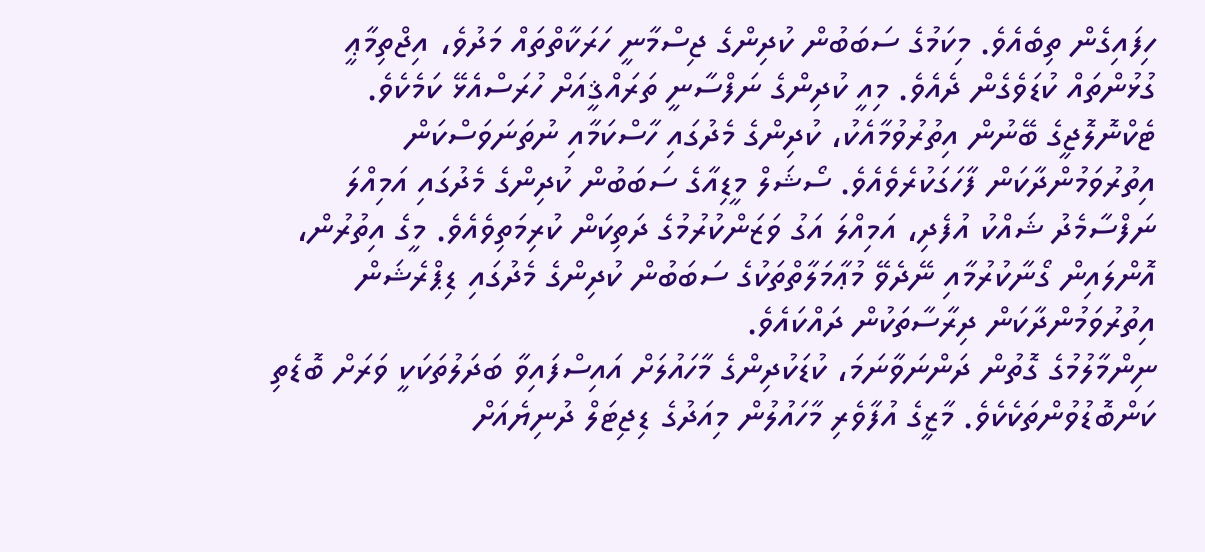ހިފައިގެން ތިބެއެވެ. މިކަމުގެ ސަބަބުން ކުދިންގެ ޖިސްމާނީ ހަރަކާތްތައް މަދުވެ، އިޖްތިމާޢީ ގުޅުންތައް ކުޑަވެގެން ދެއެވެ. މިއީ ކުދިންގެ ނަފްސާނީ ތަރައްޤީއަށް ހުރަސްއެޅޭ ކަމެކެވެ.
ޓެކްނޮލޮޖީގެ ބޭނުން އިތުރުވުމާއެކު، ކުދިންގެ މެދުގައި ހާސްކަމާއި ނުތަނަވަސްކަން އިތުރުވަމުންދާކަން ފާހަގަކުރެވެއެވެ. ސޯޝަލް މީޑިއާގެ ސަބަބުން ކުދިންގެ މެދުގައި އަމިއްލަ ނަފްސާމެދު ޝައްކު އުފެދި، އަމިއްލަ އަގު ވަޒަންކުރުމުގެ ދަތިކަން ކުރިމަތިވެއެވެ. މީގެ އިތުރުން، އޮންލައިން ގޯނާކުރުމާއި ނޭދެވޭ މުޢާމަލާތްތަކުގެ ސަބަބުން ކުދިންގެ މެދުގައި ޑިޕްރެޝަން އިތުރުވަމުންދާކަން ދިރާސާތަކުން ދައްކައެވެ.
ނިންމާލުމުގެ ގޮތުން ދަންނަވާނަމަ، ކުޑަކުދިންގެ މާހައުލަށް އައިސްފައިވާ ބަދަލުތަކަކީ ވަރަށް ބޮޑެތި ކަންބޮޑުވުންތަކެކެވެ. މާޒީގެ އުފާވެރި މާހައުލުން މިއަދުގެ ޑިޖިޓަލް ދުނިޔެއަށް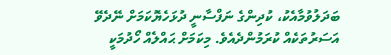ބަދަލުވުމާއެކު، ކުދިންގެ ނަފްސާނީ ދުޅަހެޔޮކަމަށް ނޭދެވޭ އަސަރުތަކެއް ކުރަމުންދެއެވެ. މިކަމަށް ޙައްލެއް ހޯދުމަކީ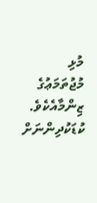މުޅި މުޖުތަމަޢުގެ ޒިންމާއެކެވެ. ކުޑަކުދިންނަށް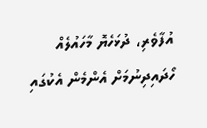އުފާވެރި، ދުޅަހެޔޮ މާހައުލެއް ހޯދައިދިނުމަށް އެންމެން އެކުގައި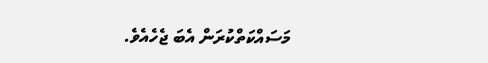މަސައްކަތްކުރަން އެބަ ޖެހެއެވެ.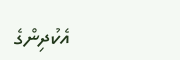އެކުދިންގެ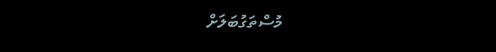މުސްތަގުބަލަށް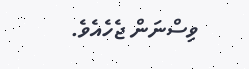ވިސްނަން ޖެހެއެވެ.